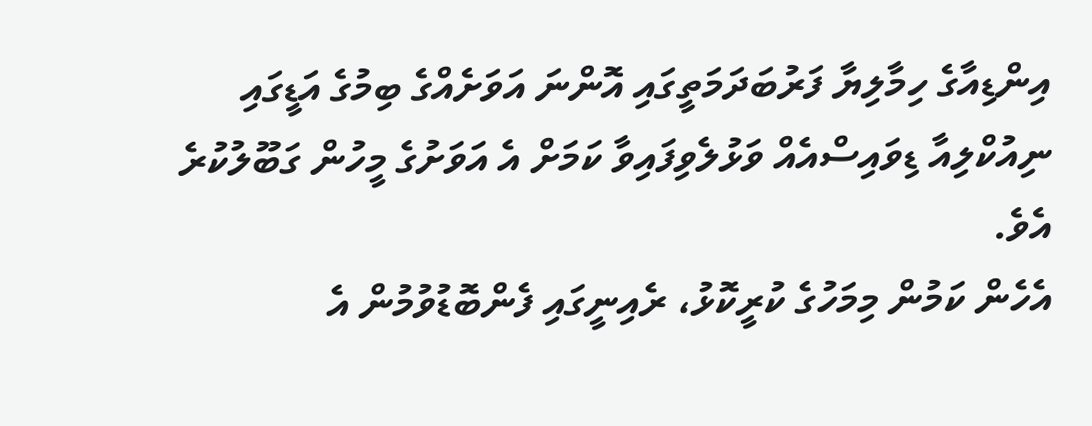އިންޑިއާގެ ހިމާލިޔާ ފަރުބަދަމަތީގައި އޮންނަ އަވަށެއްގެ ބިމުގެ އަޑީގައި ނިއުކްލިއާ ޑިވައިސްއެއް ވަޅުލެވިފައިވާ ކަމަށް އެ އަވަށުގެ މީހުން ގަބޫލުކުރެ އެވެ.
އެހެން ކަމުން މިމަހުގެ ކުރީކޮޅު، ރެއިނީގައި ފެންބޮޑުވުމުން އެ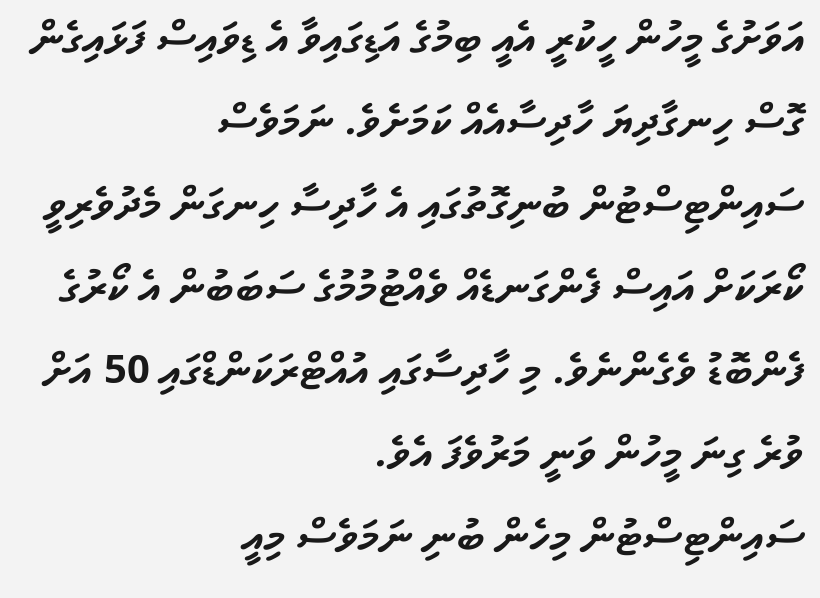އަވަށުގެ މީހުން ހީކުރީ އެއީ ބިމުގެ އަޑިގައިވާ އެ ޑިވައިސް ފަޅައިގެން ގޮސް ހިނގާދިޔަ ހާދިސާއެއް ކަމަށެވެ. ނަމަވެސް ސައިންޓިސްޓުން ބުނިގޮތުގައި އެ ހާދިސާ ހިނގަން މެދުވެރިވީ ކޯރަކަށް އައިސް ފެންގަނޑެއް ވެއްޓުމުމުގެ ސަބަބުން އެ ކޯރުގެ ފެންބޮޑު ވެގެންނެވެ. މި ހާދިސާގައި އުއްޓްރަކަންޑްގައި 50 އަށް ވުރެ ގިނަ މީހުން ވަނީ މަރުވެފަ އެވެ.
ސައިންޓިސްޓުން މިހެން ބުނި ނަމަވެސް މިއީ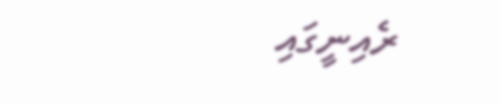ރެއިނީގައި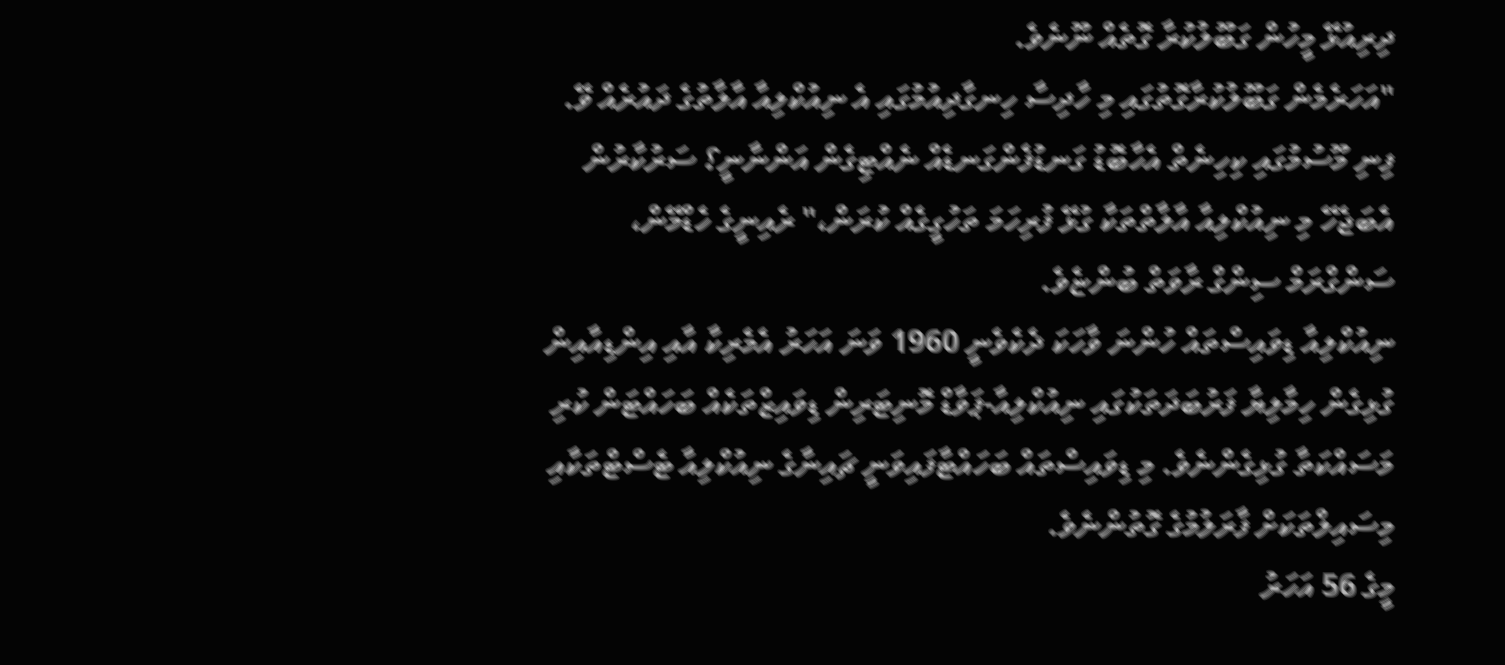ދިރިއުޅޭ މީހުން ގަބޫލުކުރާ ގޮތެއް ނޫނެވެ.
"އަހަރެމެން ގަބޫލުކުރާގޮތުގައި މި ހާދިސާ ހިނގާދިއުމުގައި އެ ނިއުކްލިއާ އާލާތުގެ ދައުރެއް ވޭ. ފިނި މޫސުމުގައި ކިހިނެތް އެހާބޮޑު ގަނޑުފެންގަނޑެއް ނެއްޓިގެން އަންނާނީ؟ ސަރުކާރުން އެބަޖެހޭ މި ނިއުކްލިއާ އާލާތްތަކާ ގުޅޭ ފުރިހަމަ ތަހުގީގެއް ކުރަން،" ރެއިނީގެ ހެޑްމޭން، ސަންގްރަމް ސިންގް ރާވަތް ބުންޏެވެ.
ނިއުކްލިއާ ޑިވައިސްތައް ހުންނަ ވާހަކަ ދެކެވެނީ 1960 ވަނަ އަހަރު އެމެރިކާ އާއި އިންޑިއާއިން ގުޅިގެން ހިމާލިޔާ ފަރުބަދަތަކުގައި ނިއުކްލިއާ-ޕަވާޑް މޮނިޓަރިން ޑިވައިޒްތަކެއް ބަހައްޓަން ކުރި މަސައްކަތާ ގުޅިގެންނެވެ. މި ޑިވައިސްތައް ބަހައްޓާފައިވަނީ ޗައިނާގެ ނިއުކްލިއާ ޓެސްޓްތަކާއި މިސައިލްތަކަށް ފާރަލުމުގެ ގޮތުންނެވެ.
މީގެ 56 އަހަރު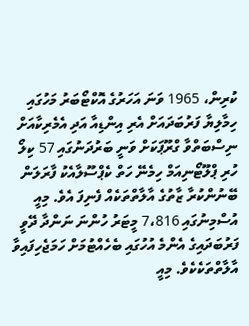ކުރިން، 1965 ވަނަ އަހަރުގެ އޮކްޓޯބަރު މަހުގައި ހިމާލިޔާ ފަރުބަދައަށް އެރި އިންޑިއާ އަދި އެމެރިކާއަށް ނިސްބަތްވާ ގްރޫޕަކަށް ވަނީ ބަރުދަނުގައި 57 ކިލޯ ހުރި ޕްލޫޓޯނިއަމް ހިމެނޭ ހަތް ކެޕްސޫލާއެކު ފާރަލަން ބޭނުންކުރާ ޒާތުގެ އާލާތްތަކެއް ފެނިފަ އެވެ. މިއީ އުސްމިނުގައި 7،816 މީޓަރު ހުންނަ ނަންދާ ދޭވީ ފަރުބަދައިގެ އެންމެ އުހުގައި ބެހެއްޓުމަށް ހަމަޖެހިފައިވާ އާލާތްތަކެކެވެ. މިއީ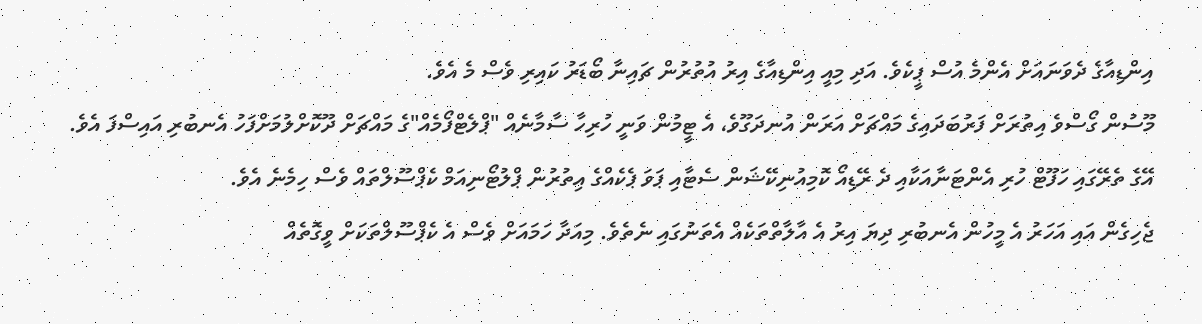އިންޑިއާގެ ދެވަނައަށް އެންމެ އުސް ޕީކެވެ. އަދި މިއީ އިންޑިއާގެ އިރު އުތުރުން ޗައިނާ ބޯޑަރު ކައިރި ވެސް މެ އެވެ.
މޫސުން ގޯސްވެ އިތުރަށް ފަރުބަދައިގެ މައްޗަށް އަރަން އުނދަގޫވެ، އެ ޓީމުން ވަނީ ހުރިހާ ސާމާނެއް "ޕްލެޓްފޯމެއް"ގެ މައްޗަށް ދޫކޮށްލުމަށްފަހު އެނބުރި އައިސްފަ އެވެ. އޭގެ ތެރޭގައި ހަފޫޓް ހުރި އެންޓަނާއަކާއި ދެ ރޭޑިއޯ ކޮމިއުނިކޭޝަން ސެޓާއި ޕަވަ ޕެކެއްގެ އިތުރުން ޕްލުޓޯނިއަމް ކެޕްސޫލްތައް ވެސް ހިމެނެ އެވެ.
ޖެހިގެން އައި އަހަރު އެ މީހުން އެނބުރި ދިޔަ އިރު އެ އާލާތްތަކެއް އެތަނުގައި ނެތެވެ. މިއަދާ ހަމައަށް ވެސް އެ ކެޕްސޫލްތަކަށް ވީގޮތެއް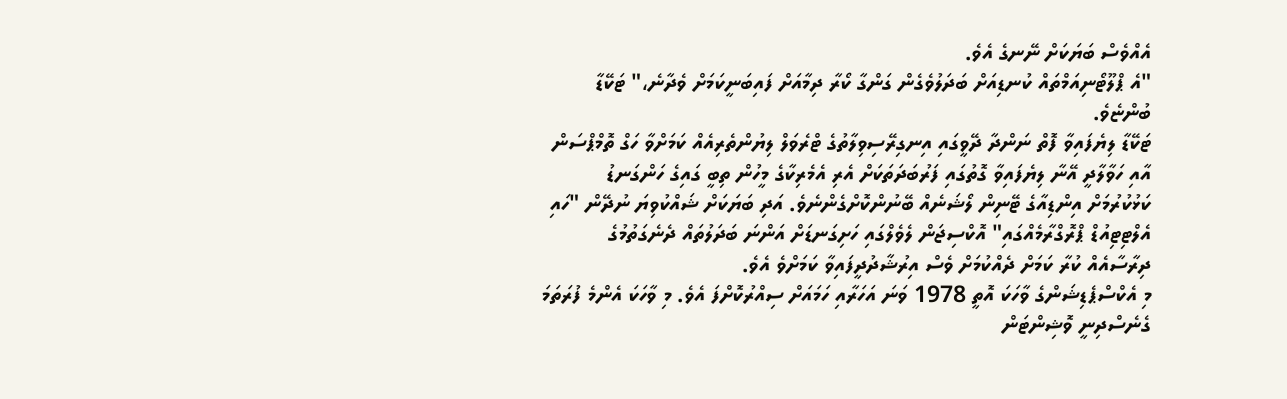އެއްވެސް ބަޔަކަށް ނޭނގެ އެވެ.
"އެ ޕްލޫޓޯނިއަމްތައް ކުނޑިއަށް ބަދަލުވެގެން ގަންގާ ކޯރާ ދިމާއަށް ފައިބަނީކަމަށް ވެދާނެ،" ޓަކޭޑާ ބުންޏެވެ.
ޓަކޭޑާ ލިޔެފައިވާ ފޮތް ނަންދާ ދޭވީގައި އިނގިރޭސިވިލާތުގެ ޓްރެވަލް ލިޔުންތެރިއެއް ކަމަށްވާ ހަގް ތޮމްޕްސަން އާއި ހަވާލާދީ އޭނާ ލިޔެފައިވާ ގޮތުގައި ފަރުބަދަތަކަށް އެރި އެމެރިކާގެ މީހުން ތިބީ ގައިގެ ހަންގަނޑު ކަޅުކުރުމަށް އިންޑިއާގެ ޓޭނިން ލޯޝަނެއް ބޭނުންކޮށްގެންނެވެ. އަދި ބަޔަކަށް ޝައްކުވިޔަ ނުދޭން "ހައި އެލްޓިޓިއުޑް ޕްރޮގްރާމެއްގައި" އޮކްސިޖަން ލެވެލްގައި ހަށިގަނޑަށް އަންނަ ބަދަލުތައް ދެނެގަތުމުގެ ދިރާސާއެއް ކުރާ ކަމަށް ދެއްކުމަށް ވެސް އިރުޝާދުދީފައިވާ ކަމަށްވެ އެވެ.
މި އެކްސްޕެޑިޝަންގެ ވާހަކަ އޮތީ 1978 ވަނަ އަހަރާއި ހަމައަށް ސިއްރުކޮށްފަ އެވެ. މި ވާހަކަ އެންމެ ފުރަތަމަ ގެނެސްދިނީ ވޮޝިންޓަން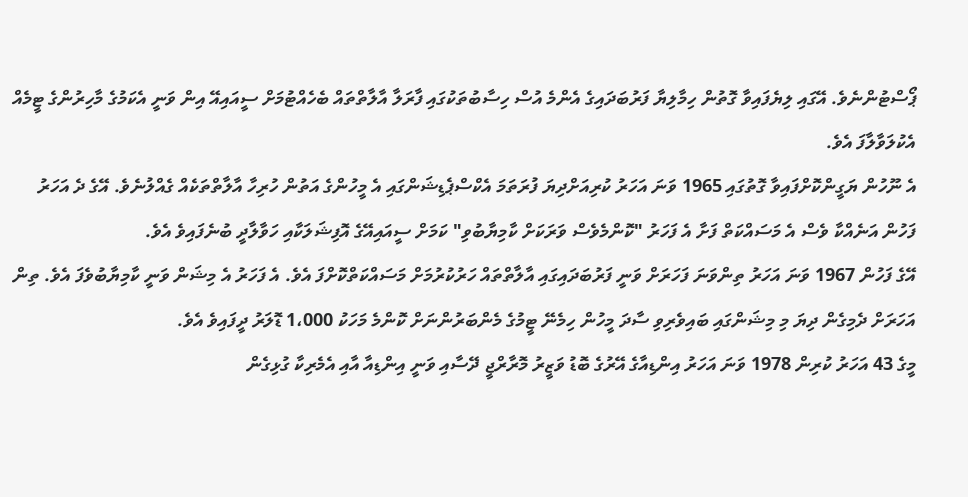ޕޯސްޓުންނެވެ. އޭގައި ލިޔެފައިވާ ގޮތުން ހިމާލިޔާ ފަރުބަދައިގެ އެންމެ އުސް ހިސާބުތަކުގައި ފާރަލާ އާލާތްތައް ބެހެއްޓުމަށް ސީއައިއޭ އިން ވަނީ އެކަމުގެ މާހިރުންގެ ޓީމެއް އެކުލަވާލާފަ އެވެ.
އެ ނޫހުން ޔަގީންކޮށްފައިވާ ގޮތުގައި 1965 ވަނަ އަހަރު ކުރިއަށްދިޔަ ފުރަތަމަ އެކްސްޕެޑިޝަންގައި އެ މީހުންގެ އަތުން ހުރިހާ އާލާތްތަކެއް ގެއްލުނެވެ. އޭގެ ދެ އަހަރު ފަހުން އަނެއްކާ ވެސް އެ މަސައްކަތް ފަށާ އެ ފަހަރު "ކޮންމެވެސް ވަރަކަށް ކާމިޔާބުވި" ކަމަށް ސީއައިއޭގެ އޮފިޝަލަކާއި ހަވާލާދީ ބުނެފައިވެ އެވެ.
އޭގެ ފަހުން 1967 ވަނަ އަހަރު ތިންވަނަ ފަހަރަށް ވަނީ ފަރުބަދައިގައި އާލާތްތައް ހަރުކުރުމަށް މަސައްކަތްކޮށްފަ އެވެ. އެ ފަހަރު އެ މިޝަން ވަނީ ކާމިޔާބުވެފަ އެވެ. ތިން އަހަރަށް ދެމިގެން ދިޔަ މި މިޝަންގައި ބައިވެރިވި ސާދަ މީހުން ހިމެނޭ ޓީމުގެ މެންބަރުންނަށް ކޮންމެ މަހަކު 1،000 ޑޮލަރު ދީފައިވެ އެވެ.
މީގެ 43 އަހަރު ކުރިން 1978 ވަނަ އަހަރު އިންޑިއާގެ އޭރުގެ ބޮޑު ވަޒީރު މޮރާރްޖީ ދޭސާއި ވަނީ އިންޑިއާ އާއި އެމެރިކާ ގުޅިގެން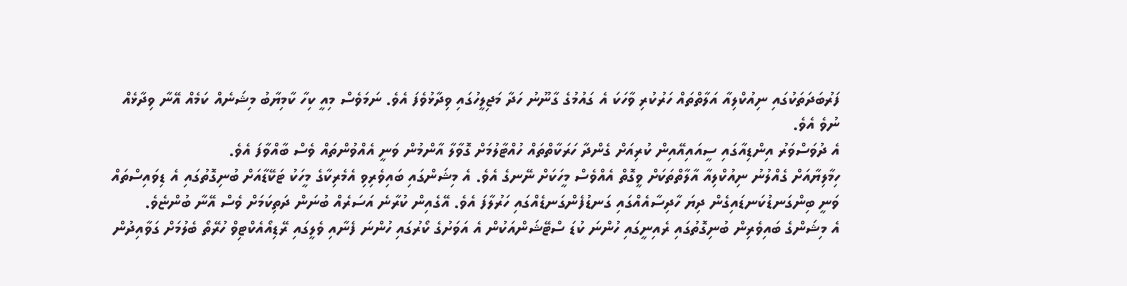ފަރުބަދަތަކުގައި ނިއުކްލިއާ އަލާތްތައް ހަރުކުރި ވާހަކަ އެ ގައުމުގެ ގާނޫނު ހަދާ މަޖިލީހުގައި ވިދާޅުވެފަ އެވެ. ނަމަވެސް މިއީ ކިހާ ކާމިޔާބު މިޝަނެއް ކަމެއް އޭނާ ވިދާޅެއް ނުވެ އެވެ.
އެ ދުވަސްވަރު އިންޑިއާގައި ސީއައިއޭއިން ކުރިއަށް ގެންދާ ހަރަކާތްތައް ހުއްޓާލުމަށް ގޮވާލާ އާންމުން ވަނީ އެއްވުންތައް ވެސް ބާއްވާފަ އެވެ.
ހިމާލިޔާއަށް ގެއްލުނު ނިއުކްލިއާ އާލާތްތަކަށް ވީގޮތް އެއްވެސް މީހަކަށް ނޭނގެ އެވެ. އެ މިޝަންގައި ބައިވެރިވި އެމެރިކާގެ މީހަކު ޓަކޭޑާއަށް ބުނިގޮތުގައި އެ ޑިވައިސްތައް ވަނީ ބިންގަނޑުކަނޑައިގެން ދިޔަ ހާދިސާއެއްގައި ގަނޑުފެންގަނޑެއްގައި ހަރުލާފަ އެވެ. އޭގެއިން ކުރާނެ އަސަރެއް ބުނަން ދަތިކަމަށް ވެސް އޭނާ ބުންޏެވެ.
އެ މިޝަންގެ ބައިވެރިން ބުނިގޮތުގައި ރެއިނީގައި ހުންނަ ކުޑަ ސްޓޭޝަންއަކުން އެ އަވަށުގެ ކޯރުގައި ހުންނަ ފެނާއި ވެލީގައި ރޭޑިއޯއެކްޓިވް ހުރޭތޯ ބެލުމަށް ގަވާއިދުން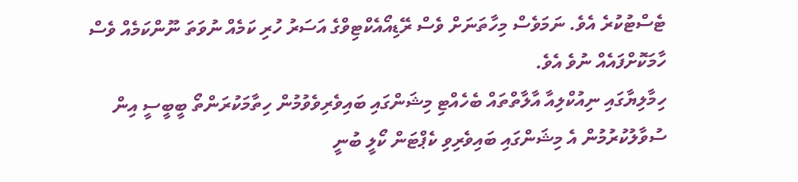ޓެސްޓުކުރެ އެވެ. ނަމަވެސް މިހާތަނަށް ވެސް ރޭޑިއޯއެކްޓިވްގެ އަސަރު ހުރި ކަމެއް ނުވަތަ ނޫންކަމެއް ވެސް ހާމަކޮށްފައެއް ނުވެ އެވެ.
ހިމާލިޔާގައި ނިއުކްލިއާ އާލާތްތައް ބެހެއްޓި މިޝަންގައި ބައިވެރިވެވުމުން ހިތާމަކުރަންތޯ ބީބީސީ އިން ސުވާލުކުރުމުން އެ މިޝަންގައި ބައިވެރިވި ކެޕްޓަން ކޯލީ ބުނީ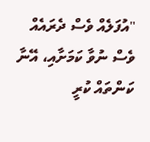"އުފަލެއް ވެސް ދެރައެއް ވެސް ނުވާ ކަމަށާއި، އޭނާ ކަންތައް ކުރީ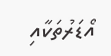އޯޑަރުތަކާއި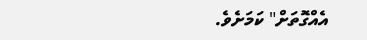އެއްގޮތަށް" ކަމަށެވެ.